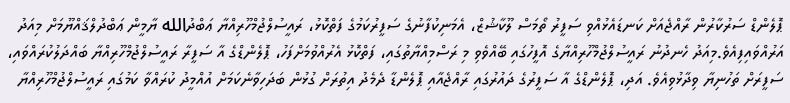ޕޮލެންޑް ސަރުކާރުން ރާއްޖެއަށް ކަނޑައެޅުއްވި ސަފީރު ތޯމަސް ލޫކާޝުޒް، އެމަނިކުފާނުގެ ސަފީރުކަމުގެ ފަތްކޮޅު، ރައީސުލްޖުމްހޫރިއްޔާ ޢަބްދުالله ޔާމީން ޢަބްދުލްޤައްޔޫމަށް މިއަދު އަރުއްވައިފިއެވެ.މިއަދު ހެނދުނު ރައީސުލްޖުމްހޫރިއްޔާގެ އޮފީހުގައި ބޭއްވެވި މި ރަސްމިއްޔާތުގައި، ފަތްކޮޅު އެރުއްވުމަށްފަހު، ޕޮލެންޑްގެ އާ ސަފީރާ ރައީސުލްޖުމްހޫރިއްޔާ ބައްދަލުކުރައްވައި، ސަފީރަށް ތަހުނިޔާ ވިދާޅުވިއެވެ. އަދި، ޕޮލެންޑްގެ އާ ސަފީރުގެ ދައުރުގައި ރާއްޖެއާއި ޕޮލެންޑާ ދެމެދު އިތުރަށް ގުޅުން ބަދަހިވާނެކަމަށް އުއްމީދު ކުރައްވާ ކަމުގައި ރައީސުލްޖުމްހޫރިއްޔާ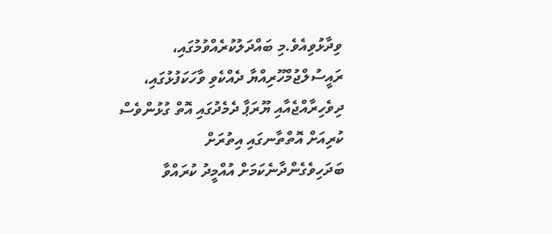ވިދާޅުވިއެވެ.މި ބައްދަލުކުރެއްވުމުގައި، ރައީސުލްޖުމްހޫރިއްޔާ ދެއްކެވި ވާހަކަފުޅުގައި، ދިވެހިރާއްޖެއާއި ޔޫރަޕާ ދެމެދުގައި އޮތް ގުޅުންވެސް ކުރިއަށް އޮތްތާނގައި އިތުރަށް ބަދަހިވެގެންދާނެކަމަށް އުއްމީދު ކުރައްވާ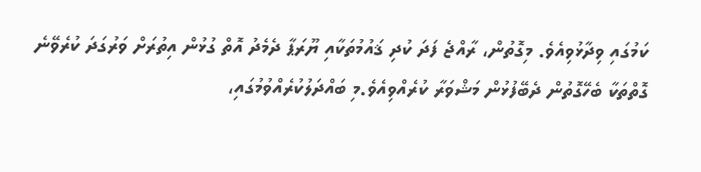ކަމުގައި ވިދާޅުވިއެވެ. މިގޮތުން، ރާއްޖެ ފަދަ ކުދި ޤައުމުތަކާއި ޔޫރަޕާ ދެމެދު އޮތް ގުޅުން އިތުރަށް ވަރުގަދަ ކުރެވޭނެ ގޮތްތަކާ ބެހޭގޮތުން ދެބޭފުޅުން މަޝްވަރާ ކުރެއްވިއެވެ.މި ބައްދަލުކުރެއްވުމުގައި،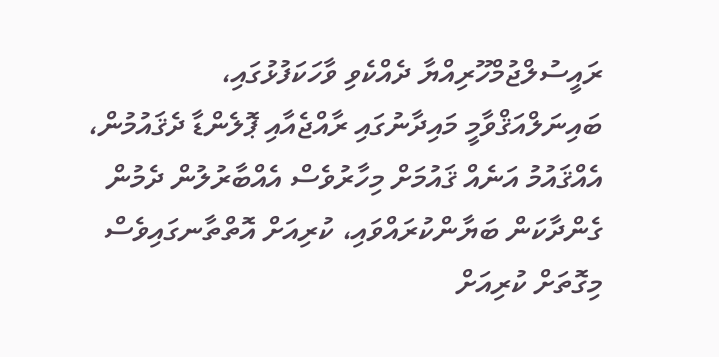ރައީސުލްޖުމްހޫރިއްޔާ ދެއްކެވި ވާހަކަފުޅުގައި، ބައިނަލްއަޤްވާމީ މައިދާނުގައި ރާއްޖެއާއި ޕޮލެންޑާ ދެޤައުމުން، އެއްޤައުމު އަނެއް ޤައުމަށް މިހާރުވެސް އެއްބާރުލުން ދެމުން ގެންދާކަން ބަޔާންކުރައްވައި، ކުރިއަށް އޮތްތާނގައިވެސް މިގޮތަށް ކުރިއަށް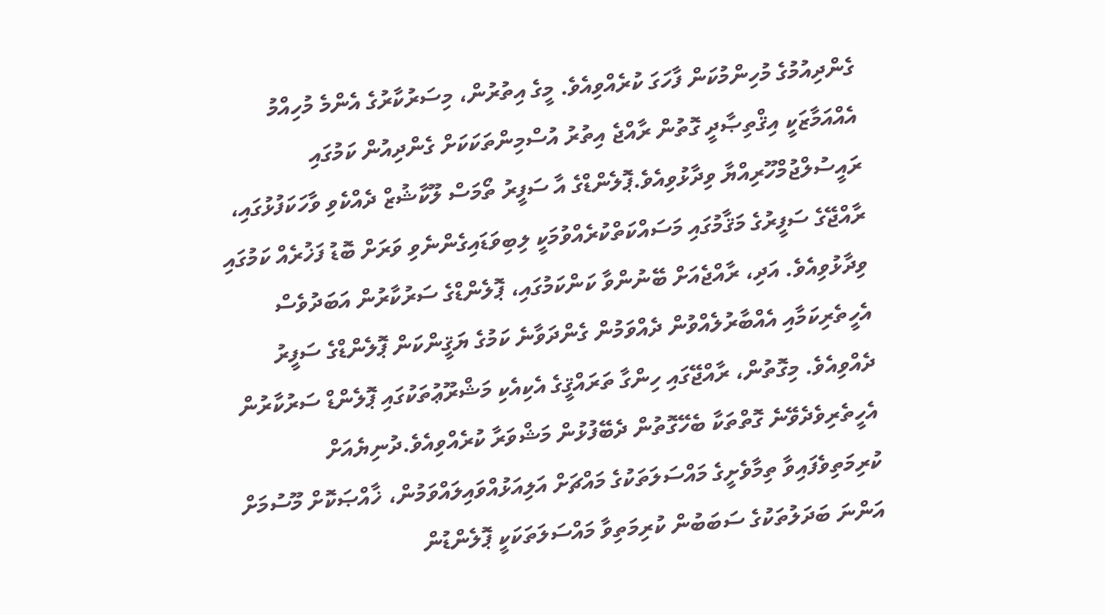ގެންދިއުމުގެ މުހިންމުކަން ފާހަގަ ކުރެއްވިއެވެ. މީގެ އިތުރުން، މިސަރުކާރުގެ އެންމެ މުހިއްމު އެއްއަމާޒަކީ އިޤްތިޞާދީ ގޮތުން ރާއްޖެ އިތުރު އުސްމިންތަކަކަށް ގެންދިއުން ކަމުގައި ރައީސުލްޖުމްހޫރިއްޔާ ވިދާޅުވިއެވެ.ޕޮލެންޑްގެ އާ ސަފީރު ތޯމަސް ލޫކާޝުޒް ދެއްކެވި ވާހަކަފުޅުގައި، ރާއްޖޭގެ ސަފީރުގެ މަޤާމުގައި މަސައްކަތްކުރެއްވުމަކީ ލިބިވަޑައިގެންނެވި ވަރަށް ބޮޑު ފަޚުރެއް ކަމުގައި ވިދާޅުވިއެވެ. އަދި، ރާއްޖެއަށް ބޭނުންވާ ކަންކަމުގައި، ޕޮލެންޑްގެ ސަރުކާރުން އަބަދުވެސް އެހީތެރިކަމާއި އެއްބާރުލެއްވުން ދެއްވަމުން ގެންދަވާނެ ކަމުގެ ޔަޤީންކަން ޕޮލެންޑްގެ ސަފީރު ދެއްވިއެވެ. މިގޮތުން، ރާއްޖޭގައި ހިންގާ ތަރައްޤީގެ އެކިއެކި މަޝްރޫޢުތަކުގައި ޕޮލެންޑް ސަރުކާރުން އެހީތެރިވެދެވޭނެ ގޮތްތަކާ ބެހޭގޮތުން ދެބޭފުޅުން މަޝްވަރާ ކުރެއްވިއެވެ.ދުނިޔެއަށް ކުރިމަތިވެފައިވާ ތިމާވެށީގެ މައްސަލަތަކުގެ މައްޗަށް އަލިއަޅުއްވައިލައްވަމުން، ޚާއްޞަކޮށް މޫސުމަށް އަންނަ ބަދަލުތަކުގެ ސަބަބުން ކުރިމަތިވާ މައްސަލަތަކަކީ ޕޮލެންޑުން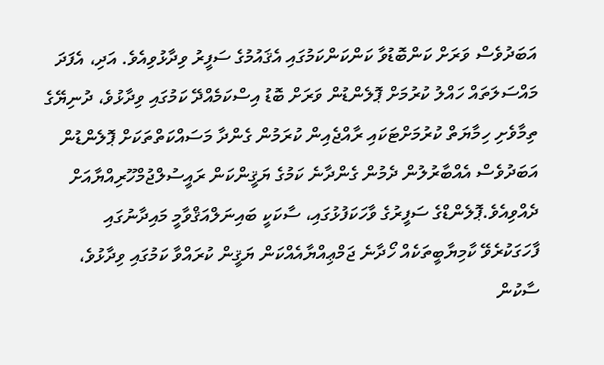އަބަދުވެސް ވަރަށް ކަންބޮޑުވާ ކަންކަންކަމުގައި އެޤައުމުގެ ސަފީރު ވިދާޅުވިއެވެ. އަދި، އެފަދަ މައްސަލަތައް ހައްލު ކުރުމަށް ޕޮލެންޑުން ވަރަށް ބޮޑު އިސްކަމެއްދޭ ކަމުގައި ވިދާޅުވެ، ދުނިޔޭގެ ތިމާވެށި ހިމާޔަތް ކުރުމަށްޓަކައި ރާއްޖެއިން ކުރަމުން ގެންދާ މަސައްކަތްތަކަށް ޕޮލެންޑުން އަބަދުވެސް އެއްބާރުލުން ދެމުން ގެންދާނެ ކަމުގެ ޔަޤީންކަން ރައީސުލްޖުމްހޫރިއްޔާއަށް ދެއްވިއެވެ.ޕޮލެންޑްގެ ސަފީރުގެ ވާހަކަފުޅުގައި، ސާކަކީ ބައިނަލްއަޤްވާމީ މައިދާނުގައި ފާހަގަކުރެވޭ ކާމިޔާބީތަކެއް ހޯދާނެ ޖަމްޢިއްޔާއެއްކަން ޔަޤީން ކުރައްވާ ކަމުގައި ވިދާޅުވެ، ސާކުން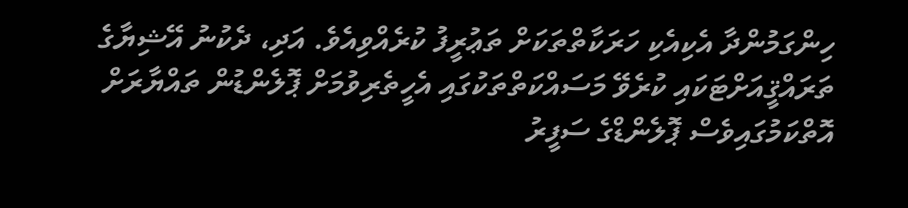ހިންގަމުންދާ އެކިއެކި ހަރަކާތްތަކަށް ތަޢުރީފު ކުރެއްވިއެވެ. އަދި، ދެކުނު އޭޝިޔާގެ ތަރައްޤީއަށްޓަކައި ކުރެވޭ މަސައްކަތްތަކުގައި އެހީތެރިވުމަށް ޕޮލެންޑުން ތައްޔާރަށް އޮތްކަމުގައިވެސް ޕޮލެންޑްގެ ސަފީރު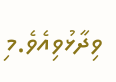ވިދާޅުވިއެވެ.މި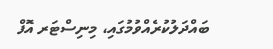ބައްދަލުކުރެއްވުމުގައި، މިނިސްޓަރ އޮފް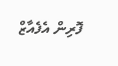ފޮރިން އެފެއާޒް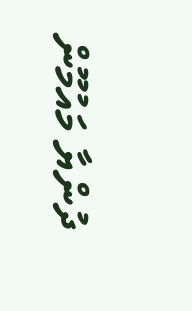ދުންޔާ މައުމޫން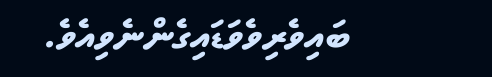ބައިވެރިވެވަޑައިގެންނެވިއެވެ.